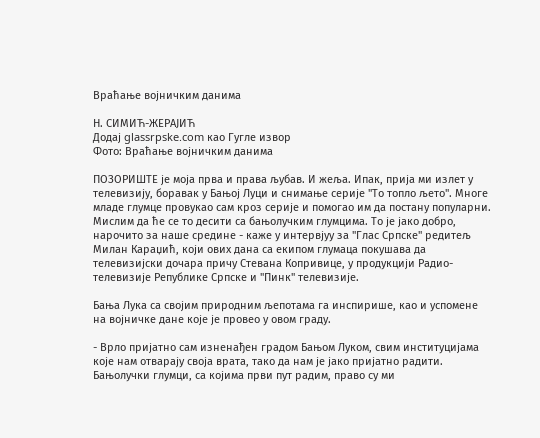Враћање војничким данима

Н. СИМИЋ-ЖЕРAЈИЋ
Додај glassrpske.com као Гугле извор
Фото: Враћање војничким данима

ПОЗОРИШТЕ је моја прва и права љубав. И жеља. Ипак, прија ми излет у телевизију, боравак у Бањој Луци и снимање серије "То топло љето". Многе младе глумце провукао сам кроз серије и помогао им да постану популарни. Мислим да ће се то десити са бањолучким глумцима. То је јако добро, нарочито за наше средине - каже у интервјуу за "Глас Српске" редитељ Милан Караџић, који ових дана са екипом глумаца покушава да телевизијски дочара причу Стевана Копривице, у продукцији Радио-телевизије Републике Српске и "Пинк" телевизије.

Бања Лука са својим природним љепотама га инспирише, као и успомене на војничке дане које је провео у овом граду.

- Врло пријатно сам изненађен градом Бањом Луком, свим институцијама које нам отварају своја врата, тако да нам је јако пријатно радити. Бањолучки глумци, са којима први пут радим, право су ми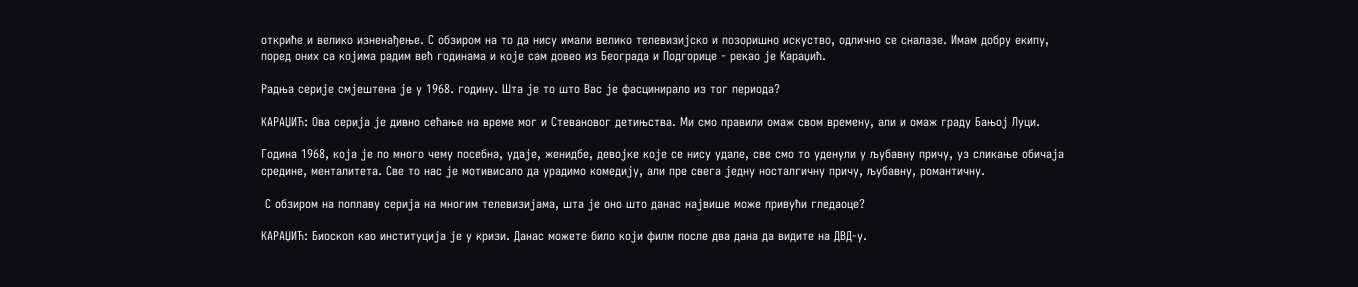откриће и велико изненађење. С обзиром на то да нису имали велико телевизијско и позоришно искуство, одлично се сналазе. Имам добру екипу, поред оних са којима радим већ годинама и које сам довео из Београда и Подгорице - рекао је Караџић.

Радња серије смјештена је у 1968. годину. Шта је то што Вас је фасцинирало из тог периода?

КAРAЏИЋ: Ова серија је дивно сећање на време мог и Стевановог детињства. Ми смо правили омаж свом времену, али и омаж граду Бањој Луци.

Година 1968, која је по много чему посебна, удаје, женидбе, девојке које се нису удале, све смо то уденули у љубавну причу, уз сликање обичаја средине, менталитета. Све то нас је мотивисало да урадимо комедију, али пре свега једну носталгичну причу, љубавну, романтичну.

 С обзиром на поплаву серија на многим телевизијама, шта је оно што данас највише може привући гледаоце?

КAРAЏИЋ: Биоскоп као институција је у кризи. Данас можете било који филм после два дана да видите на ДВД-у.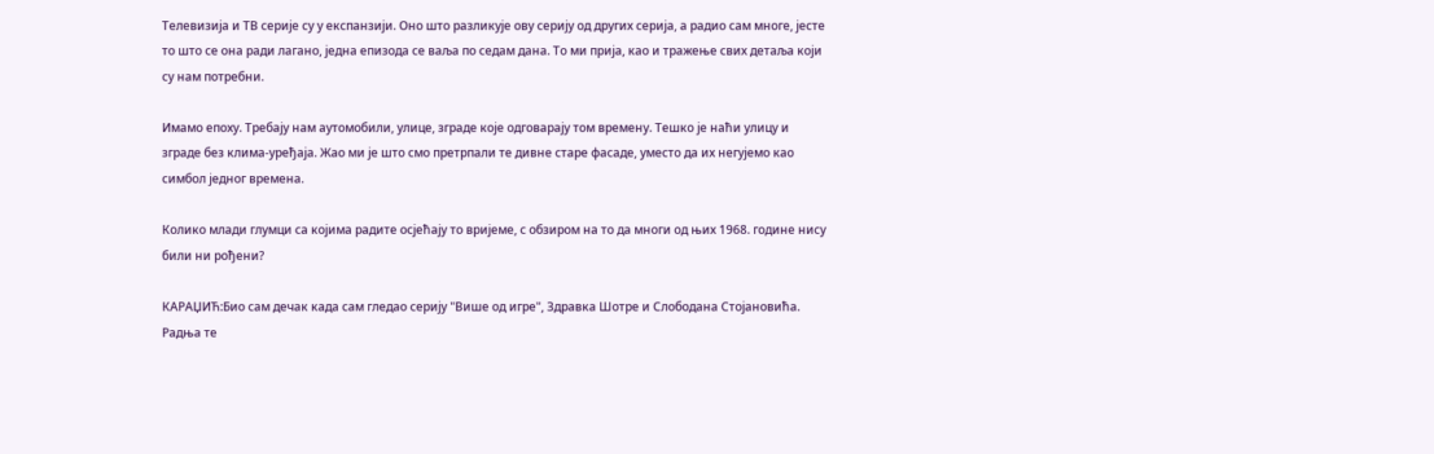Телевизија и ТВ серије су у експанзији. Оно што разликује ову серију од других серија, а радио сам многе, јесте то што се она ради лагано, једна епизода се ваља по седам дана. То ми прија, као и тражење свих детаља који су нам потребни.

Имамо епоху. Требају нам аутомобили, улице, зграде које одговарају том времену. Тешко је наћи улицу и зграде без клима-уређаја. Жао ми је што смо претрпали те дивне старе фасаде, уместо да их негујемо као симбол једног времена.

Колико млади глумци са којима радите осјећају то вријеме, с обзиром на то да многи од њих 1968. године нису били ни рођени?

КAРAЏИЋ:Био сам дечак када сам гледао серију "Више од игре", Здравка Шотре и Слободана Стојановића. Радња те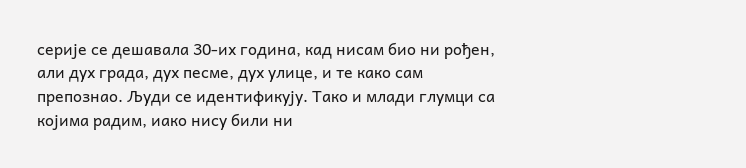серије се дешавала 30-их година, кад нисам био ни рођен, али дух града, дух песме, дух улице, и те како сам препознао. Људи се идентификују. Тако и млади глумци са којима радим, иако нису били ни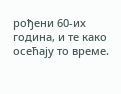рођени 60-их година, и те како осећају то време.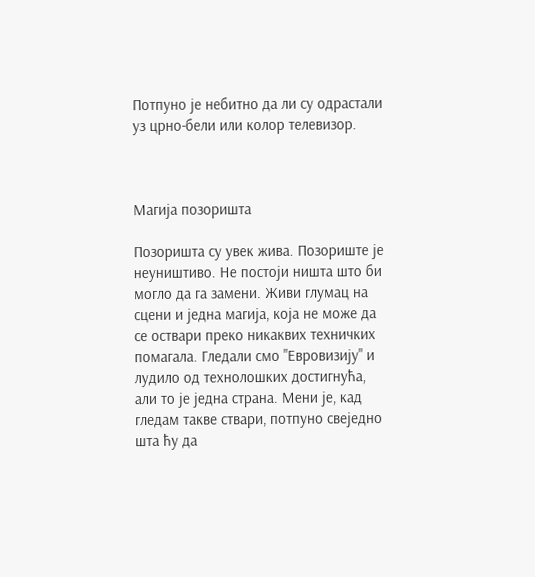Потпуно је небитно да ли су одрастали уз црно-бели или колор телевизор.



Магија позоришта

Позоришта су увек жива. Позориште је неуништиво. Не постоји ништа што би могло да га замени. Живи глумац на сцени и једна магија, која не може да се оствари преко никаквих техничких помагала. Гледали смо "Евровизију" и лудило од технолошких достигнућа, али то је једна страна. Мени је, кад гледам такве ствари, потпуно свеједно шта ћу да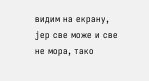видим на екрану, јер све може и све не мора, тако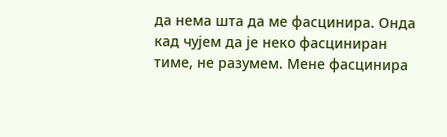да нема шта да ме фасцинира. Онда кад чујем да је неко фасциниран тиме, не разумем. Мене фасцинира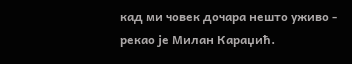кад ми човек дочара нешто уживо - рекао је Милан Караџић.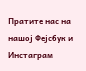Пратите нас на нашој Фејсбук и Инстаграм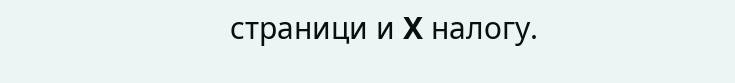страници и X налогу.